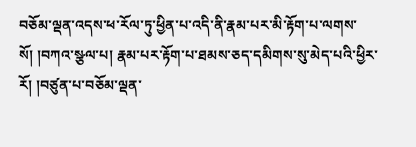བཅོམ་ལྡན་འདས་ཕ་རོལ་ཏུ་ཕྱིན་པ་འདི་ནི་རྣམ་པར་མི་རྟོག་པ་ལགས་སོ། །བཀའ་སྩལ་པ། རྣམ་པར་རྟོག་པ་ཐམས་ཅད་དམིགས་སུ་མེད་པའི་ཕྱིར་རོ། །བཙུན་པ་བཅོམ་ལྡན་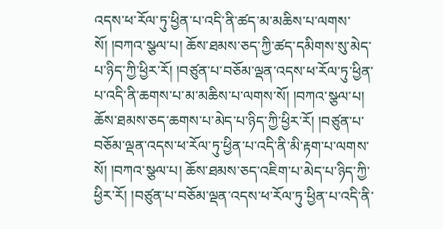འདས་ཕ་རོལ་ཏུ་ཕྱིན་པ་འདི་ནི་ཚད་མ་མཆིས་པ་ལགས་སོ། །བཀའ་སྩལ་པ། ཆོས་ཐམས་ཅད་ཀྱི་ཚད་དམིགས་སུ་མེད་པ་ཉིད་ཀྱི་ཕྱིར་རོ། །བཙུན་པ་བཅོམ་ལྡན་འདས་ཕ་རོལ་ཏུ་ཕྱིན་པ་འདི་ནི་ཆགས་པ་མ་མཆིས་པ་ལགས་སོ། །བཀའ་སྩལ་པ། ཆོས་ཐམས་ཅད་ཆགས་པ་མེད་པ་ཉིད་ཀྱི་ཕྱིར་རོ། །བཙུན་པ་བཅོམ་ལྡན་འདས་ཕ་རོལ་ཏུ་ཕྱིན་པ་འདི་ནི་མི་རྟག་པ་ལགས་སོ། །བཀའ་སྩལ་པ། ཆོས་ཐམས་ཅད་འཇིག་པ་མེད་པ་ཉིད་ཀྱི་ཕྱིར་རོ། །བཙུན་པ་བཅོམ་ལྡན་འདས་ཕ་རོལ་ཏུ་ཕྱིན་པ་འདི་ནི་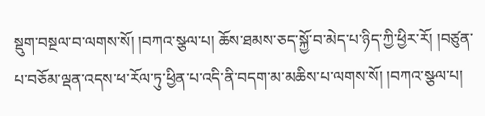སྡུག་བསྔལ་བ་ལགས་སོ། །བཀའ་སྩལ་པ། ཆོས་ཐམས་ཅད་སྐྱོ་བ་མེད་པ་ཉིད་ཀྱི་ཕྱིར་རོ། །བཙུན་པ་བཅོམ་ལྡན་འདས་ཕ་རོལ་ཏུ་ཕྱིན་པ་འདི་ནི་བདག་མ་མཆིས་པ་ལགས་སོ། །བཀའ་སྩལ་པ།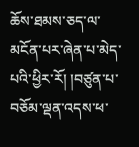ཆོས་ཐམས་ཅད་ལ་མངོན་པར་ཞེན་པ་མེད་པའི་ཕྱིར་རོ། །བཙུན་པ་བཅོམ་ལྡན་འདས་ཕ་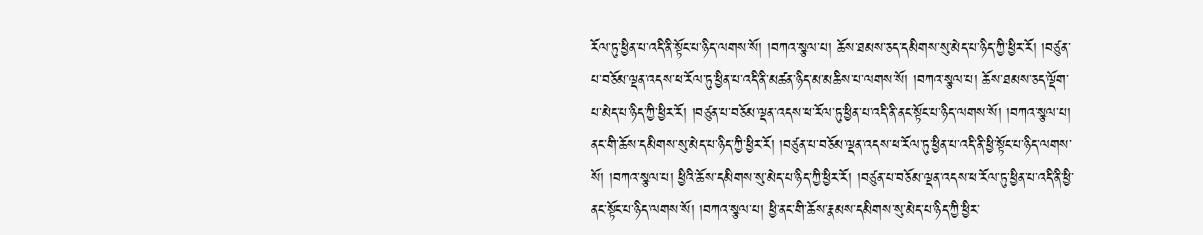རོལ་ཏུ་ཕྱིན་པ་འདི་ནི་སྟོང་པ་ཉིད་ལགས་སོ། །བཀའ་སྩལ་པ། ཆོས་ཐམས་ཅད་དམིགས་སུ་མེད་པ་ཉིད་ཀྱི་ཕྱིར་རོ། །བཙུན་པ་བཅོམ་ལྡན་འདས་ཕ་རོལ་ཏུ་ཕྱིན་པ་འདི་ནི་མཚན་ཉིད་མ་མཆིས་པ་ལགས་སོ། །བཀའ་སྩལ་པ། ཆོས་ཐམས་ཅད་ལྡོག་པ་མེད་པ་ཉིད་ཀྱི་ཕྱིར་རོ། །བཙུན་པ་བཅོམ་ལྡན་འདས་ཕ་རོལ་ཏུ་ཕྱིན་པ་འདི་ནི་ནང་སྟོང་པ་ཉིད་ལགས་སོ། །བཀའ་སྩལ་པ། ནང་གི་ཆོས་དམིགས་སུ་མེད་པ་ཉིད་ཀྱི་ཕྱིར་རོ། །བཙུན་པ་བཅོམ་ལྡན་འདས་ཕ་རོལ་ཏུ་ཕྱིན་པ་འདི་ནི་ཕྱི་སྟོང་པ་ཉིད་ལགས་སོ། །བཀའ་སྩལ་པ། ཕྱིའི་ཆོས་དམིགས་སུ་མེད་པ་ཉིད་ཀྱི་ཕྱིར་རོ། །བཙུན་པ་བཅོམ་ལྡན་འདས་ཕ་རོལ་ཏུ་ཕྱིན་པ་འདི་ནི་ཕྱི་ནང་སྟོང་པ་ཉིད་ལགས་སོ། །བཀའ་སྩལ་པ། ཕྱི་ནང་གི་ཆོས་རྣམས་དམིགས་སུ་མེད་པ་ཉིད་ཀྱི་ཕྱིར་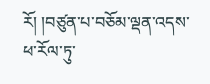རོ། །བཙུན་པ་བཅོམ་ལྡན་འདས་ཕ་རོལ་ཏུ་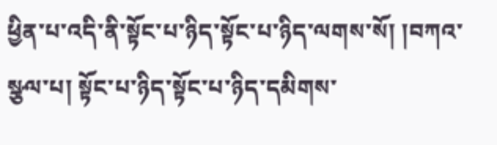ཕྱིན་པ་འདི་ནི་སྟོང་པ་ཉིད་སྟོང་པ་ཉིད་ལགས་སོ། །བཀའ་སྩལ་པ། སྟོང་པ་ཉིད་སྟོང་པ་ཉིད་དམིགས་